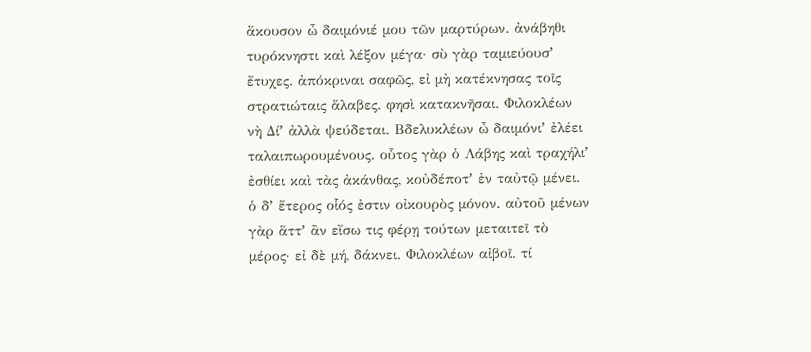ἄκουσον ὦ δαιμόνιέ μου τῶν μαρτύρων. ἀνάβηθι τυρόκνηστι καὶ λέξον μέγα· σὺ γὰρ ταμιεύουσʼ ἔτυχες. ἀπόκριναι σαφῶς, εἰ μὴ κατέκνησας τοῖς στρατιώταις ἅλαβες. φησὶ κατακνῆσαι. Φιλοκλέων νὴ Δίʼ ἀλλὰ ψεύδεται. Βδελυκλέων ὦ δαιμόνιʼ ἐλέει ταλαιπωρουμένους. οὗτος γὰρ ὁ Λάβης καὶ τραχήλιʼ ἐσθίει καὶ τὰς ἀκάνθας, κοὐδέποτʼ ἐν ταὐτῷ μένει. ὁ δʼ ἕτερος οἷός ἐστιν οἰκουρὸς μόνον. αὐτοῦ μένων γὰρ ἅττʼ ἂν εἴσω τις φέρῃ τούτων μεταιτεῖ τὸ μέρος· εἰ δὲ μή, δάκνει. Φιλοκλέων αἰβοῖ. τί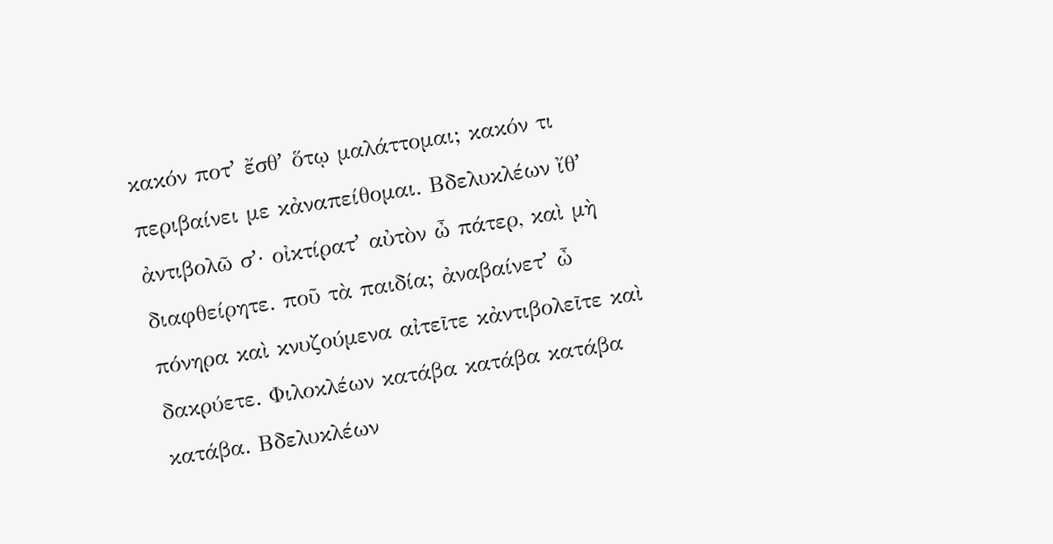κακόν ποτʼ ἔσθʼ ὅτῳ μαλάττομαι; κακόν τι περιβαίνει με κἀναπείθομαι. Βδελυκλέων ἴθʼ ἀντιβολῶ σʼ· οἰκτίρατʼ αὐτὸν ὦ πάτερ, καὶ μὴ διαφθείρητε. ποῦ τὰ παιδία; ἀναβαίνετʼ ὦ πόνηρα καὶ κνυζούμενα αἰτεῖτε κἀντιβολεῖτε καὶ δακρύετε. Φιλοκλέων κατάβα κατάβα κατάβα κατάβα. Βδελυκλέων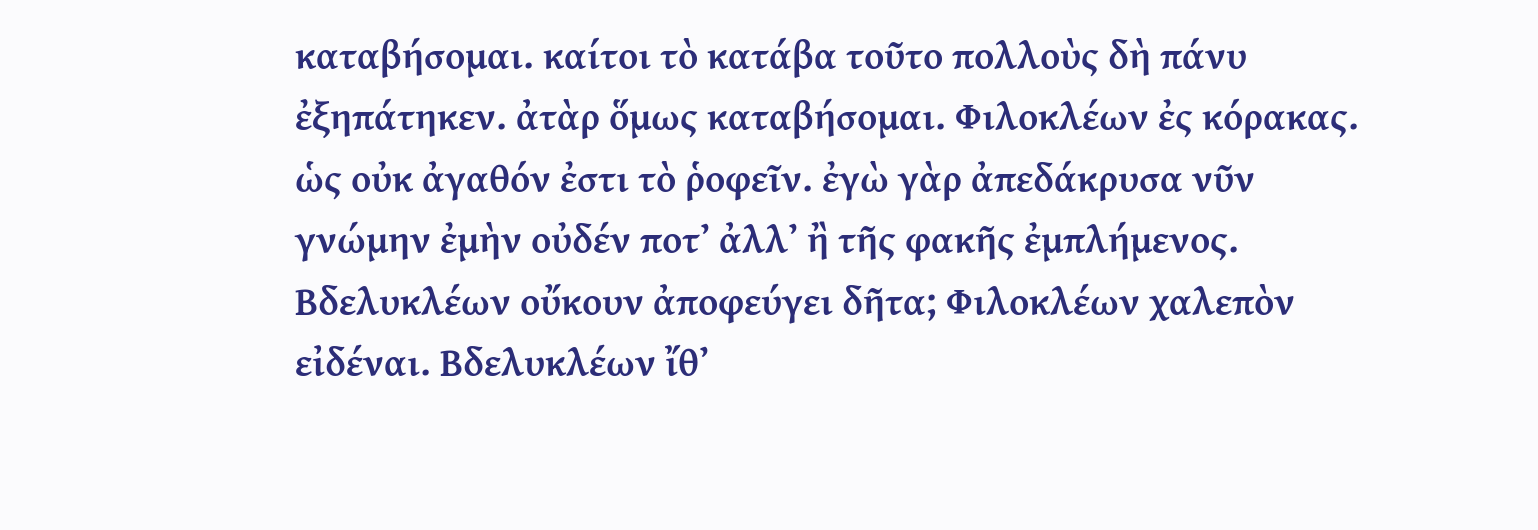καταβήσομαι. καίτοι τὸ κατάβα τοῦτο πολλοὺς δὴ πάνυ ἐξηπάτηκεν. ἀτὰρ ὅμως καταβήσομαι. Φιλοκλέων ἐς κόρακας. ὡς οὐκ ἀγαθόν ἐστι τὸ ῥοφεῖν. ἐγὼ γὰρ ἀπεδάκρυσα νῦν γνώμην ἐμὴν οὐδέν ποτʼ ἀλλʼ ἢ τῆς φακῆς ἐμπλήμενος. Βδελυκλέων οὔκουν ἀποφεύγει δῆτα; Φιλοκλέων χαλεπὸν εἰδέναι. Βδελυκλέων ἴθʼ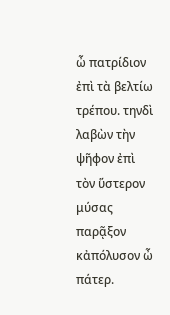ὦ πατρίδιον ἐπὶ τὰ βελτίω τρέπου. τηνδὶ λαβὼν τὴν ψῆφον ἐπὶ τὸν ὕστερον μύσας παρᾷξον κἀπόλυσον ὦ πάτερ.